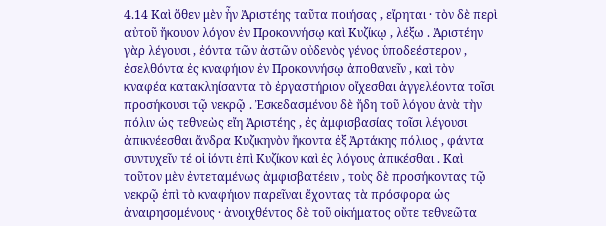4.14 Καὶ ὅθεν μὲν ἦν Ἀριστέης ταῦτα ποιήσας , εἴρηται · τὸν δὲ περὶ αὐτοῦ ἤκουον λόγον ἐν Προκοννήσῳ καὶ Κυζίκῳ , λέξω . Ἀριστέην γὰρ λέγουσι , ἐόντα τῶν ἀστῶν οὐδενὸς γένος ὑποδεέστερον , ἐσελθόντα ἐς κναφήιον ἐν Προκοννήσῳ ἀποθανεῖν , καὶ τὸν κναφέα κατακληίσαντα τὸ ἐργαστήριον οἴχεσθαι ἀγγελέοντα τοῖσι προσήκουσι τῷ νεκρῷ . Ἐσκεδασμένου δὲ ἤδη τοῦ λόγου ἀνὰ τὴν πόλιν ὡς τεθνεὼς εἴη Ἀριστέης , ἐς ἀμφισβασίας τοῖσι λέγουσι ἀπικνέεσθαι ἄνδρα Κυζικηνὸν ἥκοντα ἐξ Ἀρτάκης πόλιος , φάντα συντυχεῖν τέ οἱ ἰόντι ἐπὶ Κυζίκον καὶ ἐς λόγους ἀπικέσθαι . Καὶ τοῦτον μὲν ἐντεταμένως ἀμφισβατέειν , τοὺς δὲ προσήκοντας τῷ νεκρῷ ἐπὶ τὸ κναφήιον παρεῖναι ἔχοντας τὰ πρόσφορα ὡς ἀναιρησομένους · ἀνοιχθέντος δὲ τοῦ οἰκήματος οὔτε τεθνεῶτα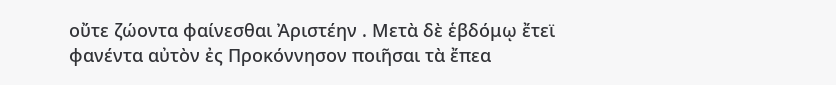οὔτε ζώοντα φαίνεσθαι Ἀριστέην . Μετὰ δὲ ἑβδόμῳ ἔτεϊ φανέντα αὐτὸν ἐς Προκόννησον ποιῆσαι τὰ ἔπεα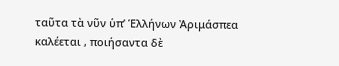ταῦτα τὰ νῦν ὑπ’ Ἑλλήνων Ἀριμάσπεα καλέεται , ποιήσαντα δὲ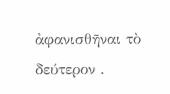ἀφανισθῆναι τὸ δεύτερον .